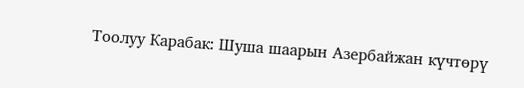Тоолуу Карабак: Шуша шаарын Азербайжан күчтөрү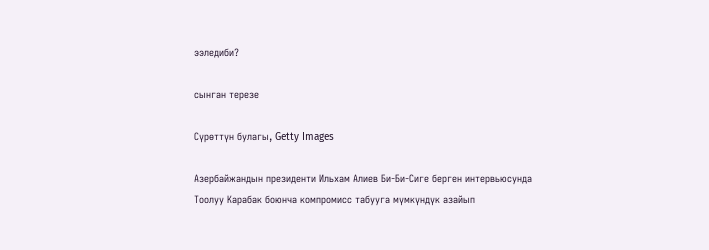ээледиби?

сынган терезе

Сүрөттүн булагы, Getty Images

Азербайжандын президенти Ильхам Алиев Би-Би-Сиге берген интервьюсунда Тоолуу Карабак боюнча компромисс табууга мүмкүндүк азайып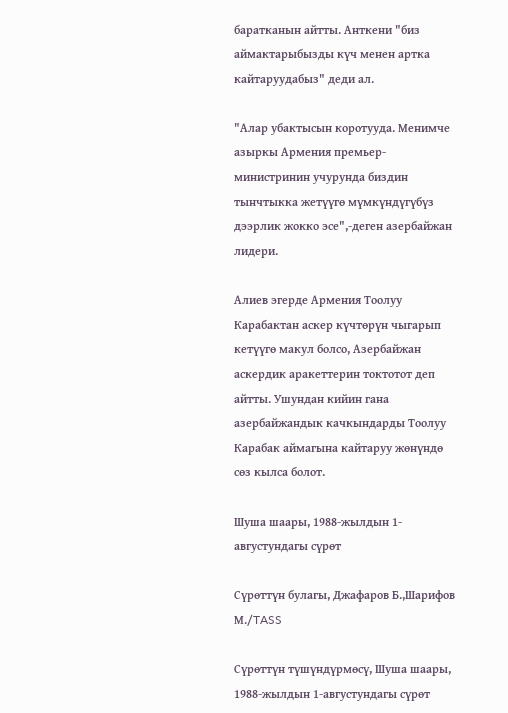баратканын айтты. Анткени "биз аймактарыбызды күч менен артка кайтаруудабыз" деди ал.

"Алар убактысын коротууда. Менимче азыркы Армения премьер-министринин учурунда биздин тынчтыкка жетүүгө мүмкүндүгүбүз дээрлик жокко эсе",-деген азербайжан лидери.

Алиев эгерде Армения Тоолуу Карабактан аскер күчтөрүн чыгарып кетүүгө макул болсо, Азербайжан аскердик аракеттерин токтотот деп айтты. Ушундан кийин гана азербайжандык качкындарды Тоолуу Карабак аймагына кайтаруу жөнүндө сөз кылса болот.

Шуша шаары, 1988-жылдын 1-августундагы сүрөт

Сүрөттүн булагы, Джафаров Б.,Шарифов М./TASS

Сүрөттүн түшүндүрмөсү, Шуша шаары, 1988-жылдын 1-августундагы сүрөт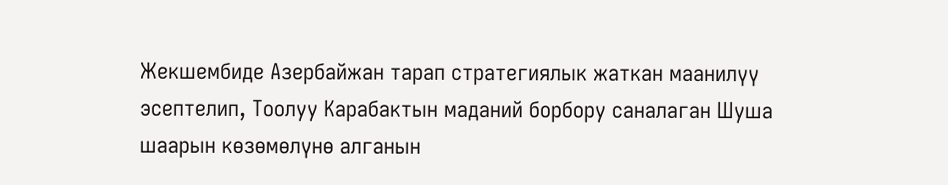Жекшембиде Азербайжан тарап стратегиялык жаткан маанилүү эсептелип, Тоолуу Карабактын маданий борбору саналаган Шуша шаарын көзөмөлүнө алганын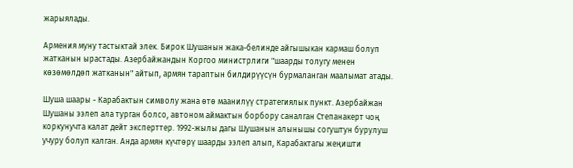жарыялады.

Армения муну тастыктай элек. Бирок Шушанын жака-белинде айгышыкан кармаш болуп жатканын ырастады. Азербайжандын Коргоо министрлиги "шаарды толугу менен көзөмөлдөп жатканын" айтып, армян тараптын билдирүүсүн бурмаланган маалымат атады.

Шуша шаары - Карабактын символу жана өтө маанилүү стратегиялык пункт. Азербайжан Шушаны ээлеп ала турган болсо, автоном аймактын борбору саналган Степанакерт чоң коркунучта калат дейт эксперттер. 1992-жылы дагы Шушанын алынышы согуштун бурулуш учуру болуп калган. Анда армян күчтөрү шаарды ээлеп алып, Карабактагы жеңишти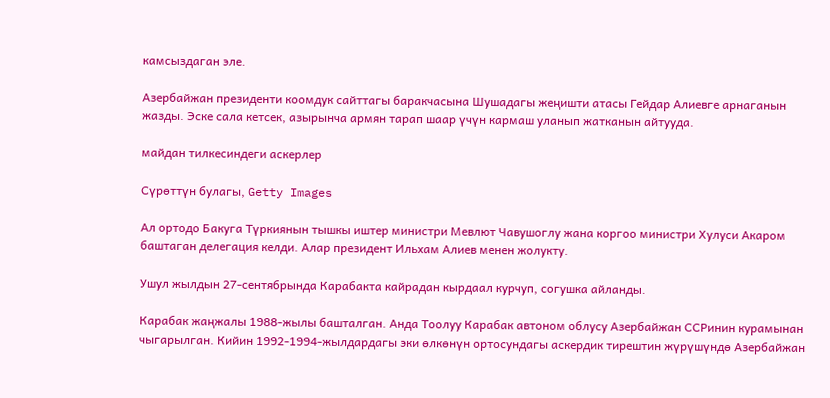камсыздаган эле.

Азербайжан президенти коомдук сайттагы баракчасына Шушадагы жеңишти атасы Гейдар Алиевге арнаганын жазды. Эске сала кетсек, азырынча армян тарап шаар үчүн кармаш уланып жатканын айтууда.

майдан тилкесиндеги аскерлер

Сүрөттүн булагы, Getty Images

Ал ортодо Бакуга Түркиянын тышкы иштер министри Мевлют Чавушоглу жана коргоо министри Хулуси Акаром баштаган делегация келди. Алар президент Ильхам Алиев менен жолукту.

Ушул жылдын 27-сентябрында Карабакта кайрадан кырдаал курчуп, согушка айланды.

Карабак жаңжалы 1988-жылы башталган. Анда Тоолуу Карабак автоном облусу Азербайжан ССРинин курамынан чыгарылган. Кийин 1992-1994-жылдардагы эки өлкөнүн ортосундагы аскердик тирештин жүрүшүндө Азербайжан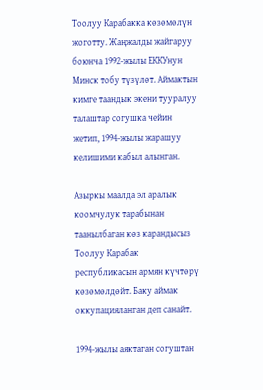Тоолуу Карабакка көзөмөлүн жоготту. Жаңжалды жайгаруу боюнча 1992-жылы ЕККУнун Минск тобу түзүлөт. Аймактын кимге таандык экени тууралуу талаштар согушка чейин жетип, 1994-жылы жарашуу келишими кабыл алынган.

Азыркы маалда эл аралык коомчулук тарабынан таанылбаган көз карандысыз Тоолуу Карабак республикасын армян күчтөрү көзөмөлдөйт. Баку аймак оккупацияланган деп санайт.

1994-жылы аяктаган согуштан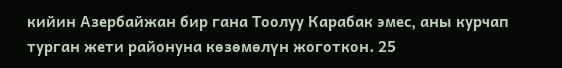кийин Азербайжан бир гана Тоолуу Карабак эмес, аны курчап турган жети районуна көзөмөлүн жоготкон. 25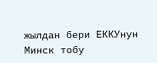жылдан бери ЕККУнун Минск тобу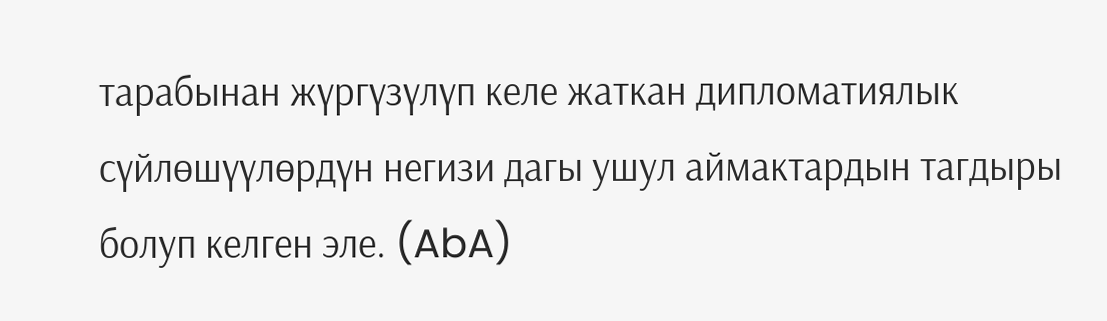тарабынан жүргүзүлүп келе жаткан дипломатиялык сүйлөшүүлөрдүн негизи дагы ушул аймактардын тагдыры болуп келген эле. (AbA)